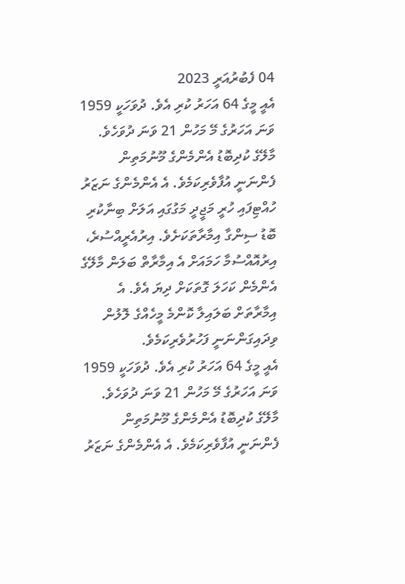04 ފެބުރުއަރީ 2023
އެއީ މީގެ 64 އަހަރު ކުރި އެވެ. ދުވަހަކީ 1959 ވަނަ އަހަރުގެ މޭ މަހުން 21 ވަނަ ދުވަހެވެ. މާލޭގެ ކުދިބޮޑު އެންމެންގެ މޫނުމަތިން ފެންނަނީ އުފާވެރިކަމެވެ. އެ އެންމެންގެ ނަޒަރު ހުއްޓިފައި ހުރީ މަޖީދީ މަގުގައި އަލަށް ބިނާކުރި ބޮޑު ސިންގާ އިމާރާތަކަށެވެ. އިރުއެރީއްސުރެ، އިރުއޮއްސުމާ ހަމައަށް އެ އިމާރާތް ބަލަން މާލޭގެ އެންމެން ކަހަލަ ގޮތަކަށް ދިޔަ އެވެ. އެ އިމާރާތަށް ބަލައިލާ ކޮންމެ މީހެއްގެ ލޮލުން ވިދައިގަންނަނީ ފަހުރުވެރިކަމެވެ.
އެއީ މީގެ 64 އަހަރު ކުރި އެވެ. ދުވަހަކީ 1959 ވަނަ އަހަރުގެ މޭ މަހުން 21 ވަނަ ދުވަހެވެ. މާލޭގެ ކުދިބޮޑު އެންމެންގެ މޫނުމަތިން ފެންނަނީ އުފާވެރިކަމެވެ. އެ އެންމެންގެ ނަޒަރު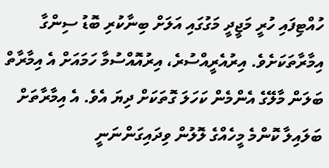ހުއްޓިފައި ހުރީ މަޖީދީ މަގުގައި އަލަށް ބިނާކުރި ބޮޑު ސިންގާ އިމާރާތަކަށެވެ. އިރުއެރީއްސުރެ، އިރުއޮއްސުމާ ހަމައަށް އެ އިމާރާތް ބަލަން މާލޭގެ އެންމެން ކަހަލަ ގޮތަކަށް ދިޔަ އެވެ. އެ އިމާރާތަށް ބަލައިލާ ކޮންމެ މީހެއްގެ ލޮލުން ވިދައިގަންނަނީ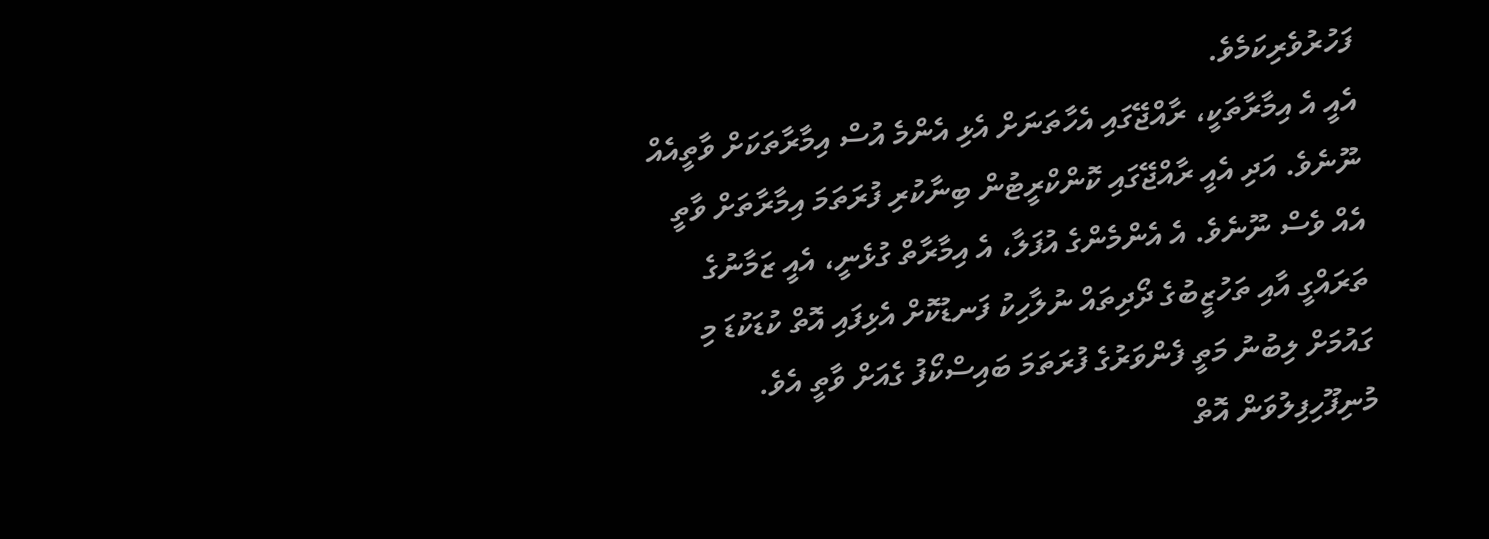ފަހުރުވެރިކަމެވެ.
އެއީ އެ އިމާރާތަކީ، ރާއްޖޭގައި އެހާތަނަށް އެޅި އެންމެ އުސް އިމާރާތަކަށް ވާތީއެއް ނޫނެވެ. އަދި އެއީ ރާއްޖޭގައި ކޮންކްރީޓުން ބިނާކުރި ފުރަތަމަ އިމާރާތަށް ވާތީ އެއް ވެސް ނޫނެވެ. އެ އެންމެންގެ އުފަލާ، އެ އިމާރާތް ގުޅެނީ، އެއީ ޒަމާނުގެ ތަރައްގީ އާއި ތަހުޒީބުގެ ދޯދިތައް ނުލާހިކު ފަނޑުކޮށް އެޅިފައި އޮތް ކުޑަކުޑަ މި ގައުމަށް ލިބުނު މަތީ ފެންވަރުގެ ފުރަތަމަ ބައިސްކޯފު ގެއަށް ވާތީ އެވެ.
މުނިފޫހިފިލުވަން އޮތް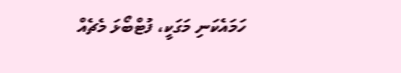ހަމައެކަނި މަގަކީ، ފުޓްބޯޅަ މެޗެއް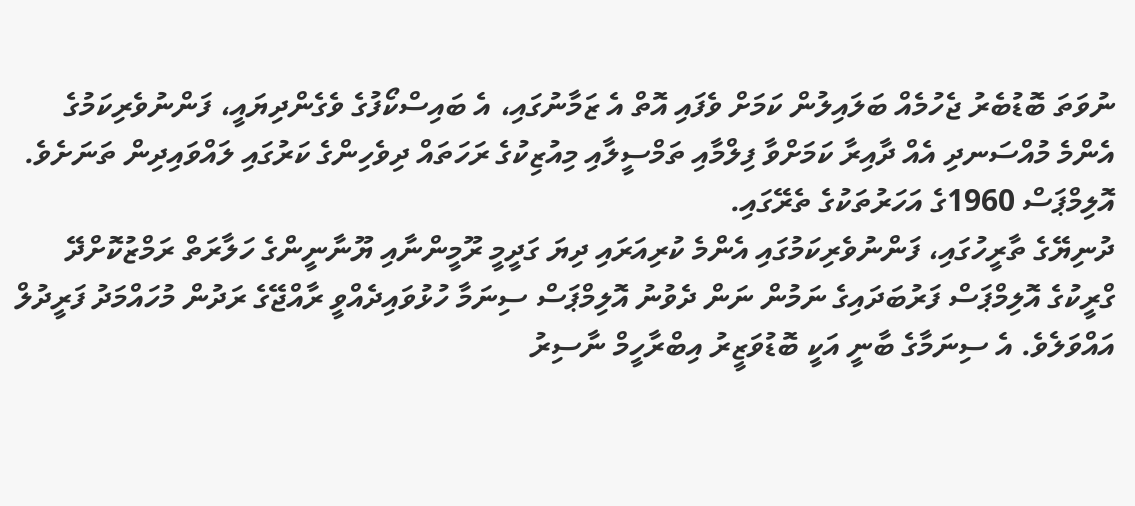ނުވަތަ ބޮޑުބެރު ޖެހުމެއް ބަލައިލުން ކަމަށް ވެފައި އޮތް އެ ޒަމާނުގައި، އެ ބައިސްކޯފުގެ ވެގެންދިޔައީ، ފަންނުވެރިކަމުގެ އެންމެ މުއްސަނދި އެއް ދާއިރާ ކަމަށްވާ ފިލްމާއި ތަމްސީލާއި މިއުޒިކުގެ ރަހަތައް ދިވެހިންގެ ކަރުގައި ލައްވައިދިން ތަނަށެވެ.
އޮލިމްޕަސް 1960ގެ އަހަރުތަކުގެ ތެރޭގައި.
ދުނިޔޭގެ ތާރީހުގައި، ފަންނުވެރިކަމުގައި އެންމެ ކުރިއަރައި ދިޔަ ގަދީމީ ރޫމީންނާއި ޔޫނާނީންގެ ހަލާރަތް ރަމްޒުކޮށްދޭ ގްރީކުގެ އޮލިމްޕަސް ފަރުބަދައިގެ ނަމުން ނަން ދެވުނު އޮލިމްޕަސް ސިނަމާ ހުޅުވައިދެއްވީ ރާއްޖޭގެ ރަދުން މުހައްމަދު ފަރީދުލް އައްވަލެވެ. އެ ސިނަމާގެ ބާނީ އަކީ ބޮޑުވަޒީރު އިބްރާހީމް ނާސިރު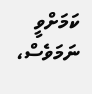ކަމަށްވީ ނަމަވެސް،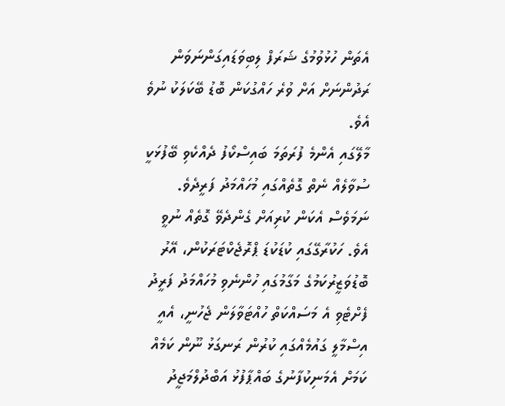އެތަން ހުޅުވުމުގެ ޝަރަފް ލިބިވަޑައިގަންނަވަން ރަދުންނަށް އަށް ވުރެ ހައްގުކަން ބޮޑު ބޭކަލަކު ނުވެ އެވެ.
މާލޭގައި އެންމެ ފުރަތަމަ ބައިސްކޯފު ދެއްކެވި ބޭފުޅަކީ ސުވާލެއް ނެތް ގޮތެއްގައި މުހައްމަދު ފަރީދެވެ. ނަމަވެސް އެކަން ކުރިއަށް ގެންދެވޭ ގޮތެއް ނުވީ އެވެ. ހަކުރާގޭގައި ކުޑަކުޑަ ޕްރޮޖެކްޓަރަކުން، އޭރު ބޮޑުވަޒީރުކަމުގެ މަގާމުގައި ހުންނެވި މުހައްމަދު ފަރީދު ފެށްޓެވި އެ މަސައްކަތް ހުއްޓަވާލަން ޖެހުނީ، އެއީ އިސްމާލީ ގައުމެއްގައި ކުރުން ރަނގަޅު ނޫން ކަމެއް ކަމަށް އެމަނިކުފާނުގެ ބައްޕާފުޅު އަބްދުލްމަޖީދު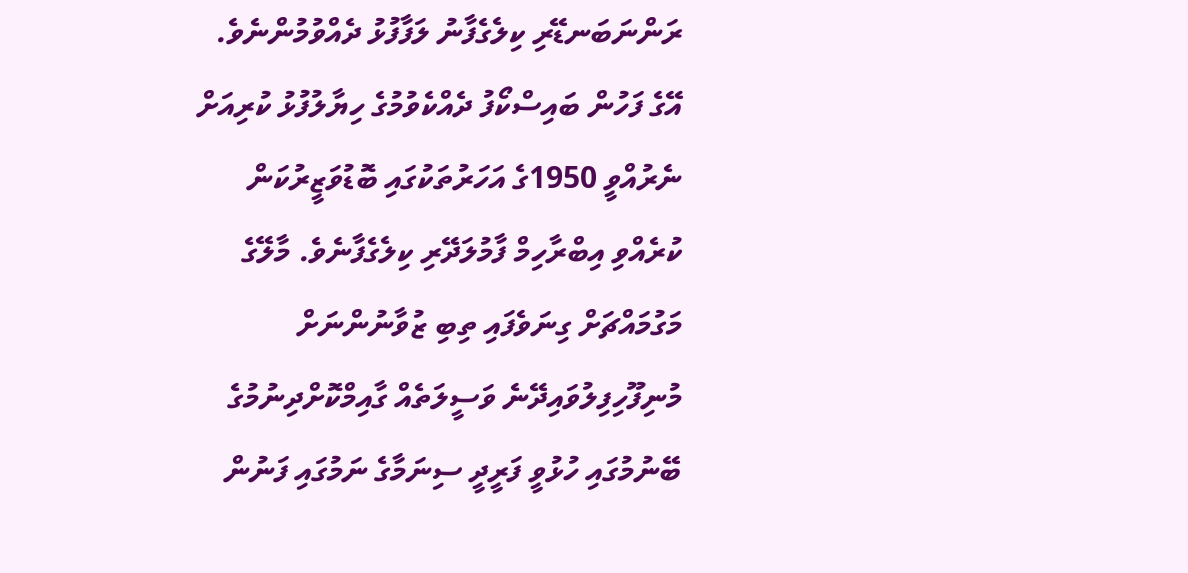ރަންނަބަނޑޭރި ކިލެގެފާނު ލަފާފުޅު ދެއްވުމުންނެވެ.
އޭގެ ފަހުން ބައިސްކޯފު ދެއްކެވުމުގެ ހިޔާލުފުޅު ކުރިއަށް ނެރުއްވީ 1950ގެ އަހަރުތަކުގައި ބޮޑުވަޒީރުކަން ކުރެއްވި އިބްރާހިމް ފާމުލަދޭރި ކިލެގެފާނެވެ. މާލޭގެ މަގުމައްޗަށް ގިނަވެފައި ތިބި ޒުވާނުންނަށް މުނިފޫހިފިލުވައިދޭނެ ވަސީލަތެއް ގާއިމްކޮށްދިނުމުގެ ބޭނުމުގައި ހުޅުވީ ފަރީދީ ސިނަމާގެ ނަމުގައި ފަނުން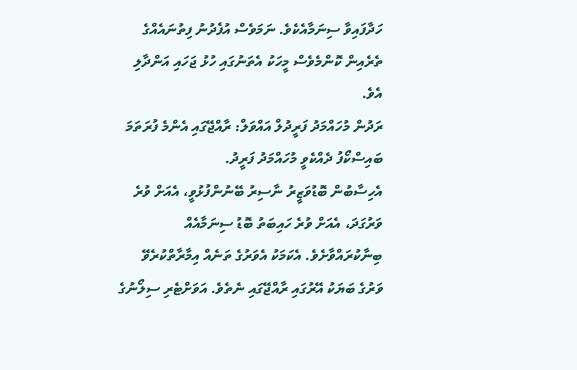ހަދާފައިވާ ސިނަމާއެކެވެ. ނަމަވެސް އުފެދުނު ފިތުނައެއްގެ ތެރެއިން ކޮންމެވެސް މީހަކު އެތަނުގައި ހުޅު ޖަހައި އަންދާލި އެވެ.
ރަދުން މުހައްމަދު ފަރީދުލް އައްވަލް: ރާއްޖޭގައި އެންމެ ފުރަތަމަ ބައިސްކޯފު ދެއްކެވީ މުހައްމަދު ފަރީދު.
އެހިސާބުން ބޮޑުވަޒީރު ނާސިރު ބޭނުންފުޅުވީ، އެއަށް ވުރެ ވަރުގަދަ، އެއަށް ވުރެ ހައިބަތު ބޮޑު ސިނަމާއެއް ބިނާކުރައްވާށެވެ. އެކަމަކު އެވަރުގެ ތަނެއް އިމާރާތްކުރެވޭ ވަރުގެ ބަޔަކު އޭރުގައި ރާއްޖޭގައި ނެތެވެ. އަވަށްޓެރި ސިލޯނުގެ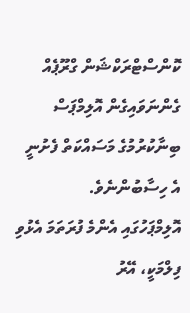ކޮންސްޓްރަކްޝަން ގްރޫޕެއް ގެންނަވައިގެން އޮލިމްޕަސް ބިނާކުރުމުގެ މަސައްކަތް ފެށުނީ އެ ހިސާބުންނެވެ.
އޮލިމްޕަހުގައި އެންމެ ފުރަތަމަ އެޅުވި ފިލްމަކީ، އޭރު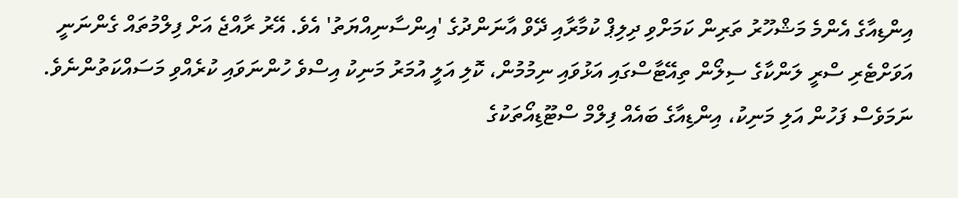އިންޑިއާގެ އެންމެ މަޝްހޫރު ތަރިން ކަމަށްވި ދިލިޕް ކުމާރާއި ދޭވް އާނަންދުގެ 'އިންސާނިއްޔަތު' އެވެ. އޭރު ރާއްޖެ އަށް ފިލްމުތައް ގެންނަނީ އަވަށްޓެރި ސްރީ ލަންކާގެ ސިލޯން ތިއޭޓާސްގައި އަޅުވައި ނިމުމުން، ކޮލި އަލީ އުމަރު މަނިކު އިސްވެ ހުންނަވައި ކުރެއްވި މަސައްކަތުންނެވެ. ނަމަވެސް ފަހުން އަލި މަނިކު، އިންޑިއާގެ ބައެއް ފިލްމް ސްޓޫޑިއޯތަކުގެ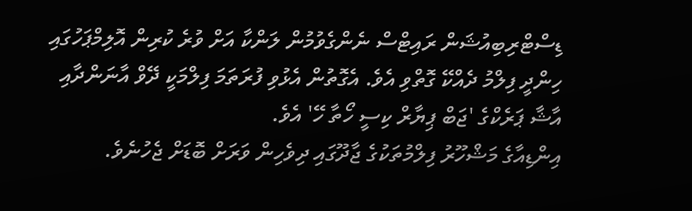ޑިސްޓްރިބިއުޝަން ރައިޓްސް ނެންގެވުމުން ލަންކާ އަށް ވުރެ ކުރިން އޮލިމްޕަހުގައި ހިންދީ ފިލްމު ދެއްކޭ ގޮތްވި އެވެ. އެގޮތުން އެޅުވި ފުރަތަމަ ފިލްމަކީ ދޭވް އާނަންދާއި އާޝާ ޕަރެކްގެ 'ޖަބް ޕިޔާރް ކިސީ ހޯތާ ހޭ' އެވެ.
އިންޑިއާގެ މަޝްހޫރު ފިލްމުތަކުގެ ޖާދޫގައި ދިވެހިން ވަރަށް ބޮޑަށް ޖެހުނެވެ.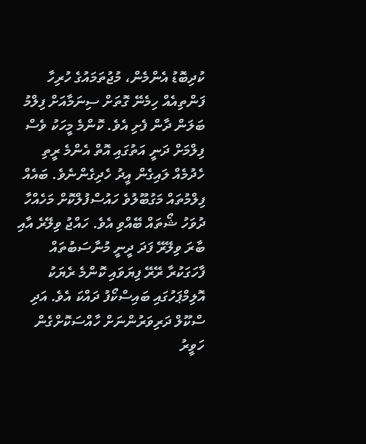ކުދިބޮޑު އެންމެން، މުޖުތަމައުގެ ހުރިހާ ފަންތިއެއް ހިމެނޭ ގޮތަށް ސިނަމާއަށް ފިލްމު ބަލަން ދާން ފެށި އެވެ. ކޮންމެ މީހަކު ވެސް ފިލްމަށް ދަނީ އަތުގައި އޮތް އެންމެ ރީތި ހެދުމެއް ލައިގެން އީދު ހެދިގެންނެވެ. ބައެއް ފިލްމުތައް މަގުބޫލުވެ ހައުސްފުލްކޮށް މަހެއްހާ ދުވަހު ޝޯތައް ބޭއްވި އެވެ. ހައްޖު ވިލޭރެ އާއި ބާރަ ވިލޭރޭ ފަދަ ދީނީ މުނާސަބުތައް ފާހަގަކުރާ ރޭރޭ ފިޔަވައި ކޮންމެ ރެޔަކު އޮލިމްޕަހުގައި ބައިސްކޯފު ދައްކަ އެވެ. އަދި ސްކޫލް ދަރިވަރުންނަށް ހާއްސަކޮށްގެން ހަވީރު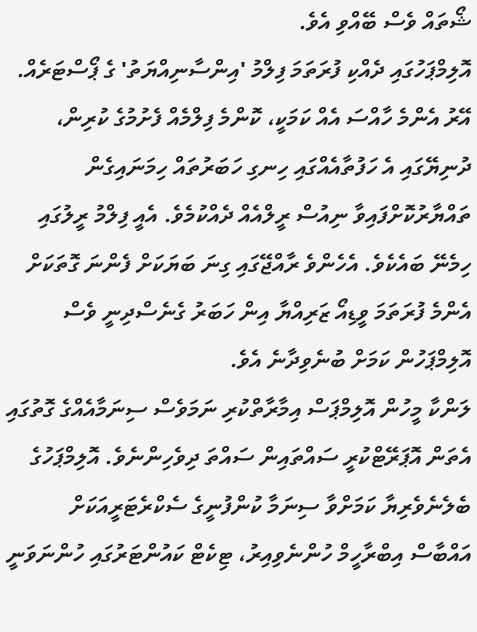ޝޯތައް ވެސް ބޭއްވި އެވެ.
އޮލިމްޕަހުގައި ދެއްކި ފުރަތަމަ ފިލްމު 'އިންސާނިއްޔަތު' ގެ ޕޯސްޓަރެއް.
އޭރު އެންމެ ހާއްސަ އެއް ކަމަކީ، ކޮންމެ ފިލްމެއް ފެށުމުގެ ކުރިން، ދުނިޔޭގައި އެ ހަފުތާއެއްގައި ހިނގި ހަބަރުތައް ހިމަނައިގެން ތައްޔާރުކޮށްފައިވާ ނިއުސް ރީލްއެއް ދެއްކުމެވެ. އެއީ ފިލްމު ރީލުގައި ހިމެނޭ ބައެކެވެ. އެހެންވެ ރާއްޖޭގައި ގިނަ ބަޔަކަށް ފެންނަ ގޮތަކަށް އެންމެ ފުރަތަމަ ވީޑިއޯ ޒަރިއްޔާ އިން ހަބަރު ގެނެސްދިނީ ވެސް އޮލިމްޕަހުން ކަމަށް ބުނެވިދާނެ އެވެ.
ލަންކާ މީހުން އޮލިމްޕަސް އިމާރާތްކުރި ނަމަވެސް ސިނަމާއެއްގެ ގޮތުގައި އެތަން އޮޕަރޭޓްކުރީ ސައްތައިން ސައްތަ ދިވެހިންނެވެ. އޮލިމްޕަހުގެ ބެލެނެވެރިޔާ ކަމަށްވާ ސިނަމާ ކުންފުނީގެ ސެކްރެޓަރީއަކަށް އައްބާސް އިބްރާހީމް ހުންނެވިއިރު، ޓިކެޓް ކައުންޓަރުގައި ހުންނަވަނީ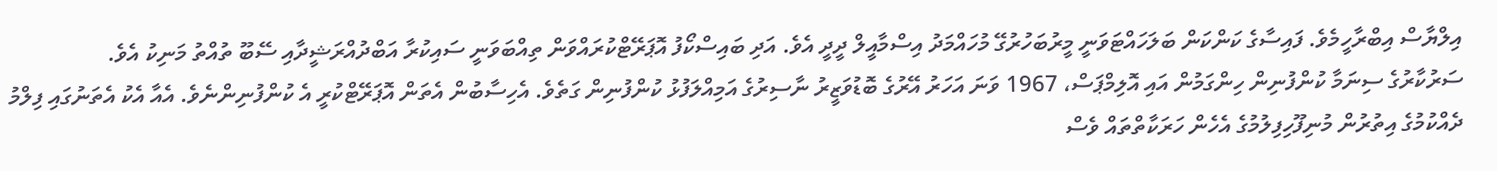އިލްޔާސް އިބްރާހީމެވެ. ފައިސާގެ ކަންކަން ބަލަހައްޓަވަނީ މީރުބަހުރުގޭ މުހައްމަދު އިސްމާއީލް ދީދީ އެވެ. އަދި ބައިސްކޯފު އޮޕަރޭޓްކުރައްވަން ތިއްބަވަނީ ސައިކުރާ އަބްދުއްރަޝީދާއި ސޭބޫ ތުއްތު މަނިކު އެވެ.
ސަރުކާރުގެ ސިނަމާ ކުންފުނިން ހިންގަމުން އައި އޮލިމްޕަސް، 1967 ވަނަ އަހަރު އޭރުގެ ބޮޑުވަޒީރު ނާސިރުގެ އަމިއްލަފުޅު ކުންފުނިން ގަތެވެ. އެހިސާބުން އެތަން އޮޕަރޭޓްކުރީ އެ ކުންފުނިންނެވެ. އެއާ އެކު އެތަނުގައި ފިލްމު ދެއްކުމުގެ އިތުރުން މުނިފޫހިފިލުމުގެ އެހެން ހަރަކާތްތައް ވެސް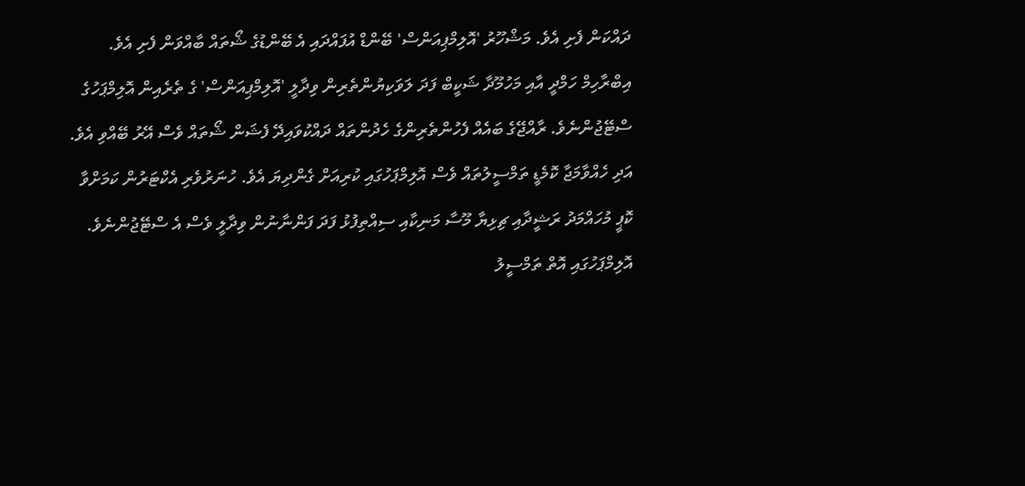ދައްކަން ފެށި އެވެ. މަޝްހޫރު 'އޮލިމްޕިއަންސް' ބޭންޑް އުފައްދައި އެ ބޭންޑުގެ ޝޯތައް ބާއްވަން ފެށި އެވެ. އިބްރާހިމް ހަމްދީ އާއި މަހުމޫދާ ޝަކީބް ފަދަ ލަވަކިޔުންތެރިން ވިދާލީ 'އޮލިމްޕިއަންސް' ގެ ތެރެއިން އޮލިމްޕަހުގެ ސްޓޭޖުންނެވެ. ރާއްޖޭގެ ބައެއް ފެހުންތެރިންގެ ހެދުންތައް ދައްކުވައިދޭ ފެޝަން ޝޯތައް ވެސް އޭރު ބޭއްވި އެވެ. އަދި ހެއްވާމަޖާ ކޮމެޑީ ތަމްސީލުތައް ވެސް އޮލިމްޕަހުގައި ކުރިއަށް ގެންދިޔަ އެވެ. ހުނަރުވެރި އެކްޓަރުން ކަމަށްވާ ކޮޕީ މުހައްމަދު ރަޝީދާއި ޗިޅިޔާ މޫސާ މަނިކާއި ސިއްތިފުޅު ފަދަ ފަންނާނުން ވިދާލީ ވެސް އެ ސްޓޭޖުންނެވެ.
އޮލިމްޕަހުގައި އޮތް ތަމްސީލު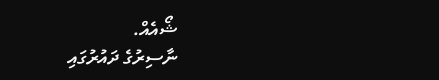ޝޯއެއް.
ނާސިރުގެ ދައުރުގައި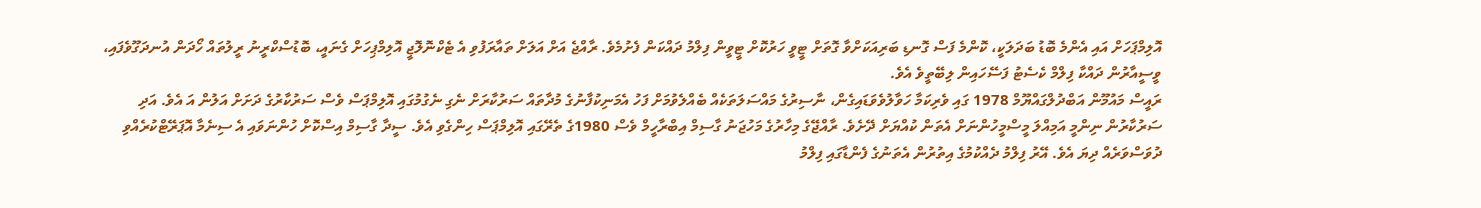އޮލިމްޕަހަށް އައި އެންމެ ބޮޑު ބަދަލަކީ، ކޮންމެ ފަސް ގޮނޑި ބަރިއަކަށްވާ ގޮތަށް ޓީވީ ހަރުކޮށް ޓީވީން ފިލްމު ދައްކަން ފެށުމެވެ. ރާއްޖެ އަށް އަލަށް ތައާރަފުވި އެ ޓެކްނޮލޮޖީ އޮލިމްޕިހަށް ގެނައީ، ބޮޑުސްކްރީނު ރީލުތައް ހޯދަން އުނދަގޫވެފައި، ވީސީއާރުން ދައްކާ ފިލްމް ކެސެޓު ފަސޭހައިން ލިބޭތީވެ އެވެ.
ރައީސް މައުމޫން އަބްދުލްގައްޔޫމް 1978 ގައި ވެރިކަމާ ހަވާލުވެވަޑައިގެން، ނާސިރުގެ މައްސަލަތަކެއް ބެއްލެވުމަށް ފަހު އެމަނިކުފާނުގެ މުދާތައް ސަރުކާރަށް ނެގި ނެގުމުގައި އޮލިމްޕަސް ވެސް ސަރުކާރުގެ ދަށަށް އަލުން އަ އެވެ. އަދި ސަރުކާރުން ނިންމީ އަމިއްލަ މީސްމީހުންނަށް އެތަން ކުއްޔަށް ދޭށެވެ. ރާއްޖޭގެ މިހާރުގެ މަހުޖަނު ގާސިމް އިބްރާހީމް ވެސް 1980ގެ ތެރޭގައި އޮލިމްޕަސް ހިންގެވި އެވެ. ސީދާ ގާސިމް އިސްކޮށް ހުންނަވައި އެ ސިނެމާ އޮޕަރޭޓްކުރެއްވި ދުވަސްވަރެއް ދިޔަ އެވެ. އޭރު ފިލްމު ދެއްކުމުގެ އިތުރުން އެތަނުގެ ފެންޑާގައި ފިލްމު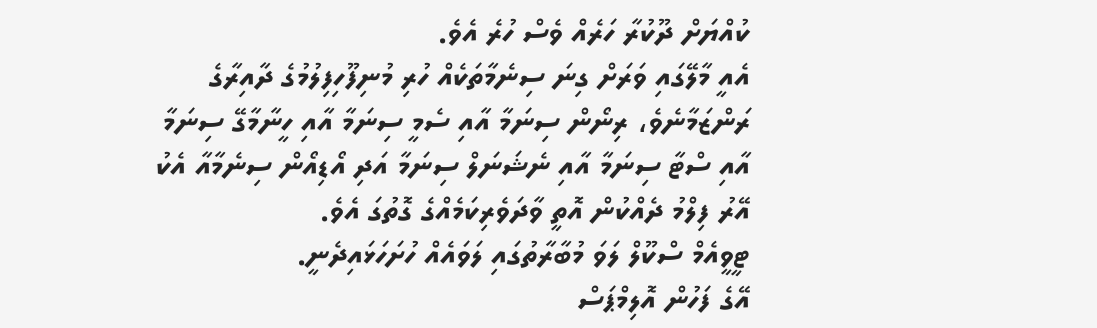ކުއްޔަށް ދޫކުރާ ހަރެއް ވެސް ހުރެ އެވެ.
އެއީ މާލޭގައި ވަރަށް ގިނަ ސިނެމާތަކެއް ހުރި މުނިފޫހިފިލުމުގެ ދާއިރާގެ ރަންޒަމާނެވެ، ރިނޯން ސިނަމާ އާއި ސެމީ ސިނަމާ އާއި ހީނާމާގޭ ސިނަމާ އާއި ސްޓާ ސިނަމާ އާއި ނެޝަނަލް ސިނަމާ އަދި އޯޑިއޯން ސިނެމާއާ އެކު އޭރު ފިލްމު ދެއްކުން އޮތީ ވާދަވެރިކަމެއްގެ ގޮތުގަ އެވެ.
ޓީވީއެމް ސްކޫލް ލަވަ މުބާރާތުގައި ލަވައެއް ހުށަހަޅައިދެނީ.
އޭގެ ފަހުން އޮލިމްޕަސް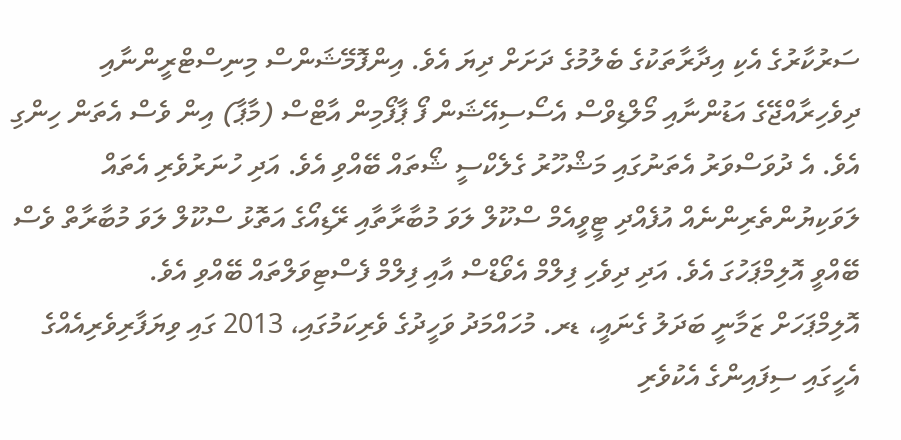ސަރުކާރުގެ އެކި އިދާރާތަކުގެ ބެލުމުގެ ދަށަށް ދިޔަ އެވެ. އިންފޮމޭޝަންސް މިނިސްޓްރީންނާއި ދިވެހިރާއްޖޭގެ އަޑުންނާއި މޯލްޑިވްސް އެސޯސިއޭޝަން ފޯ ޕާފޯމިން އާޓްސް (މާޕާ) އިން ވެސް އެތަން ހިންގި އެވެ. އެ ދުވަސްވަރު އެތަނުގައި މަޝްހޫރު ގެލެކްސީ ޝޯތައް ބޭއްވި އެވެ. އަދި ހުނަރުވެރި އެތައް ލަވަކިޔުންތެރިންނެއް އުފެއްދި ޓީވީއެމް ސްކޫލް ލަވަ މުބާރާތާއި ރޭޑިއޯގެ އަތޮޅު ސްކޫލް ލަވަ މުބާރާތް ވެސް ބޭއްވީ އޮލިމްޕަހުގަ އެވެ. އަދި ދިވެހި ފިލްމް އެވޯޑްސް އާއި ފިލްމް ފެސްޓިވަލްތައް ބޭއްވި އެވެ.
އޮލިމްޕަހަށް ޒަމާނީ ބަދަލު ގެނައީ، ޑރ. މުހައްމަދު ވަހީދުގެ ވެރިކަމުގައި، 2013 ގައި ވިޔަފާރިވެރިއެއްގެ އެހީގައި ސިފައިންގެ އެކުވެރި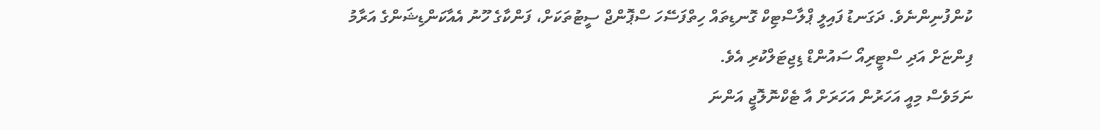ކުންފުނިންނެވެ. ދަގަނޑު ފައިލީ ޕްލާސްޓިކް ގޮނޑިތައް ހިތްފަސޭހަ ސްޕޮންޖް ސީޓުތަކަށް، ފަންކާގެ ހޫނު އެއާކަންޑިޝަންގެ އަރާމު ފިންޏަށް އަދި ސްޓީރިއޯ ސައުންޑް ޑިޖިޓަލްކުރި އެވެ.
ނަމަވެސް މިއީ އަހަރުން އަހަރަށް އާ ޓެކްނޮލޮޖީ އަންނަ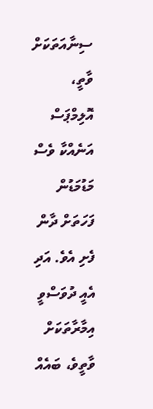ސިނާއަތަކަށް ވާތީ، އޮލިމްޕަސް އަނެއްކާ ވެސް މަޑުމަޑުން ފަހަތަށް ދާން ފެށި އެވެ. އަދި އެއީ ދުވަސްވީ އިމާރާތަކަށް ވާތީވެ، ބައެއް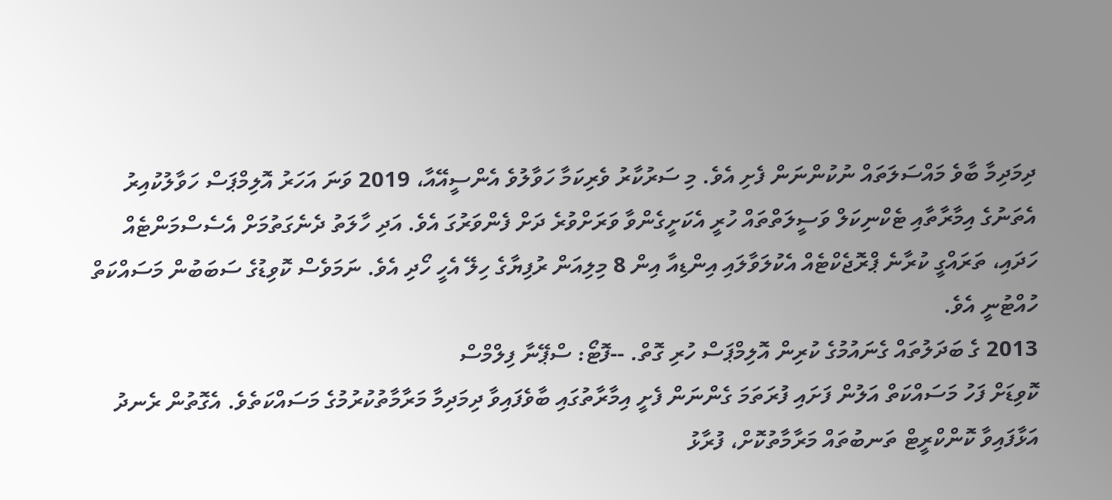ދިމަދިމާ ބާވެ މައްސަލަތައް ނުކުންނަން ފެށި އެވެ. މި ސަރުކާރު ވެރިކަމާ ހަވާލުވެ އެންސީއޭއާ، 2019 ވަނަ އަހަރު އޮލިމްޕަސް ހަވާލުކުއިރު އެތަނުގެ އިމާރާތާއި ޓެކްނިކަލް ވަސީލަތްތައް ހުރީ އެކަށީގެންވާ ވަރަށްވުރެ ދަށް ފެންވަރުގަ އެވެ. އަދި ހާލަތު ދެނެގަތުމަށް އެސެސްމަންޓެއް ހަދައި، ތަރައްގީ ކުރާނެ ޕްރޮޖެކްޓެއް އެކުލަވާލައި އިންޑިއާ އިން 8 މިލިއަން ރުފިޔާގެ ހިލޭ އެހީ ހޯދި އެވެ. ނަމަވެސް ކޮވިޑުގެ ސަބަބުން މަސައްކަތް ހުއްޓުނީ އެވެ.
2013 ގެ ބަދަލުތައް ގެނައުމުގެ ކުރިން އޮލިމްޕަސް ހުރި ގޮތް. --ފޮޓޯ: ސްޕޭނާ ފިލްމްސް
ކޮވިޑަށް ފަހު މަސައްކަތް އަލުން ފަށައި ފުރަތަމަ ގެންނަން ފެށީ އިމާރާތުގައި ބާވެފައިވާ ދިމަދިމާ މަރާމާތުކުރުމުގެ މަސައްކަތެވެ. އެގޮތުން ރެނދު އަޅާފައިވާ ކޮންކްރީޓް ތަނބުތައް މަރާމާތުކޮށް، ފުރާޅު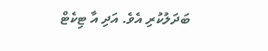ބަދަލުކުރި އެވެ. އަދި އާ ޓިކެޓް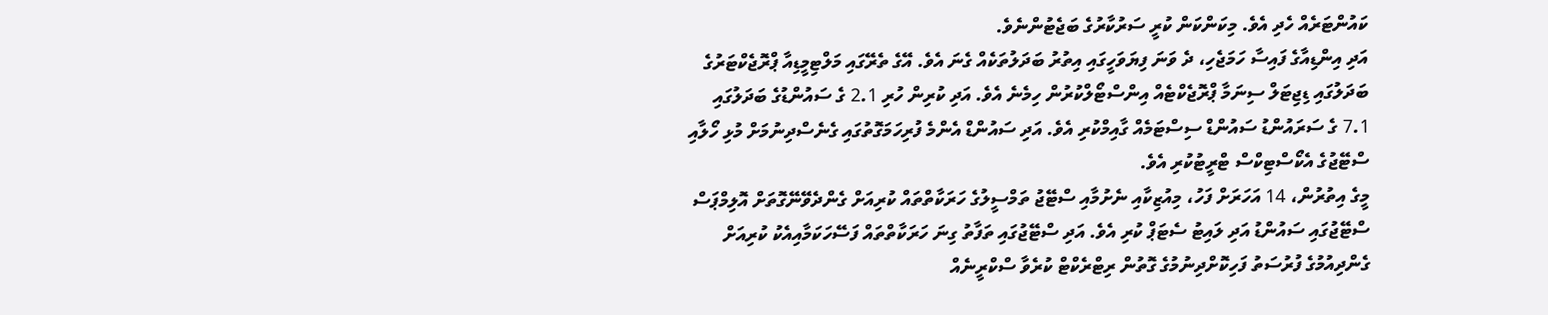ކައުންޓަރެއް ހެދި އެވެ. މިކަންކަން ކުރީ ސަރުކާރުގެ ބަޖެޓުންނެވެ.
އަދި އިންޑިއާގެ ފައިސާ ހަމަޖެހި، ދެ ވަނަ ފިޔަވަހީގައި އިތުރު ބަދަލުތަކެއް ގެނަ އެވެ. އޭގެ ތެރޭގައި މަލްޓިމީޑިއާ ޕްރޮޖެކްޓަރުގެ ބަދަލުގައި ޑިޖިޓަލް ސިނަމާ ޕްރޮޖެކްޓެއް އިންސްޓޯލްކުރުން ހިމެނެ އެވެ. އަދި ކުރިން ހުރި 2.1 ގެ ސައުންޑުގެ ބަދަލުގައި 7.1 ގެ ސަރައުންޑު ސައުންޑް ސިސްޓަމެއް ގާއިމްކުރި އެވެ. އަދި ސައުންޑް އެންމެ ފުރިހަމަގޮތުގައި ގެނެސްދިނުމަށް މުޅި ހޯލާއި ސްޓޭޖުގެ އެކޯސްޓިކްސް ޓްރީޓުކުރި އެވެ.
މީގެ އިތުރުން، 14 އަހަރަށް ފަހު، މިއުޒިކާއި ނެށުމާއި ސްޓޭޖު ތަމްސީލުގެ ހަރަކާތްތައް ކުރިއަށް ގެންދެވޭނޭގޮތަށް އޮލިމްޕަސް ސްޓޭޖުގައި ސައުންޑު އަދި ލައިޓު ސެޓަޕް ކުރި އެވެ. އަދި ސްޓޭޖުގައި ތަފާތު ގިނަ ހަރަކާތްތައް ފަސޭހަކަމާއިއެކު ކުރިއަށް ގެންދިއުމުގެ ފުރުސަތު ފަހިކޮށްދިނުމުގެ ގޮތުން ރިޓްރެކްޓް ކުރެވާ ސްކްރީނެއް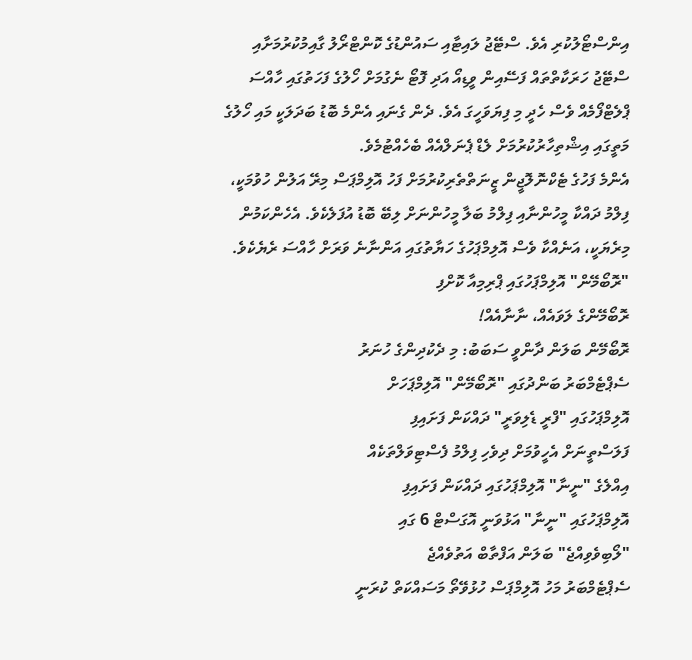އިންސްޓޯލުކުރި އެވެ. ސްޓޭޖު ލައިޓާއި ސައުންޑުގެ ކޮންޓްރޯލު ގާއިމުކުރުމަށާއި ސްޓޭޖު ހަރަކާތްތައް ފަސޭއިން ވީޑިއޯ އަދި ފޮޓޯ ނެގުމަށް ހޯލުގެ ފަހަތުގައި ހާއްސަ ޕްލެޓްފޯމެއް ވެސް ހެދީ މި ފިޔަވަހީގަ އެވެ. ދެން ގެނައި އެންމެ ބޮޑު ބަދަލަކީ މައި ހޯލުގެ މަތީގައި އިޝްތިހާރުކުރުމަށް ލެޑް ޕެނަލްއެއް ބެހެއްޓުމެވެ.
އެންމެ ފަހުގެ ޓެކްނޮލޮޖީން ޒީނަތްތެރިކުރުމަށް ފަހު އޮލިމްޕަސް މިރޭ އަލުން ހުވުމަކީ، ފިލްމު ދައްކާ މީހުންނާއި ފިލްމު ބަލާ މީހުންނަށް ލިބޭ ބޮޑު އުފަލެކެވެ. އެހެންކަމުން މިރެޔަކީ، އަނެއްކާ ވެސް އޮލިމްޕަހުގެ ހަޔާތުގައި އަންނާނެ ވަރަށް ހާއްސަ ރެޔެކެވެ.
"ރޮބޯމޭން" އޮލިމްޕަހުގައި ޕްރިމިއާ ކޮށްފި
ރޮބޯމޭންގެ ލަވައެއް، ނާނާއެއް!
ރޮބޯމޭން ބަލަން ދާންވީ ސަބަބު: މި ދެކުދިންގެ ހުނަރު
ސެޕްޓެމްބަރު ބަންދުގައި "ރޮބޯމޭން" އޮލިމްޕަހަށް
އޮލިމްޕަހުގައި "ފްރީ ޑެލިވަރީ" ދައްކަން ފަށައިފި
ފަލަސްތީނަށް އެހީވުމަށް ދިވެހި ފިލްމު ފެސްޓިވަލްތަކެއް
އިއްލެގެ "ނީނާ" އޮލިމްޕަހުގައި ދައްކަން ފަށައިފި
އޮލިމްޕަހުގައި "ނީނާ" އަޅުވަނީ އޮގަސްޓް 6 ގައި
"ލޯބިވެވިއްޖެ" ބަލަން އަފްތާބް އަތުވެއްޖެ
ސެޕްޓެމްބަރު މަހު އޮލިމްޕަސް ހުޅުވޭތޯ މަސައްކަތް ކުރަނީ